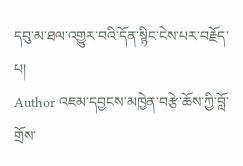དབུ་མ་ཐལ་འགྱུར་བའི་དོན་སྙིང་ངེས་པར་བརྗོད་པ།
Author འཇམ་དབྱངས་མཁྱེན་བརྩེ་ཆོས་ཀྱི་བློ་གྲོས་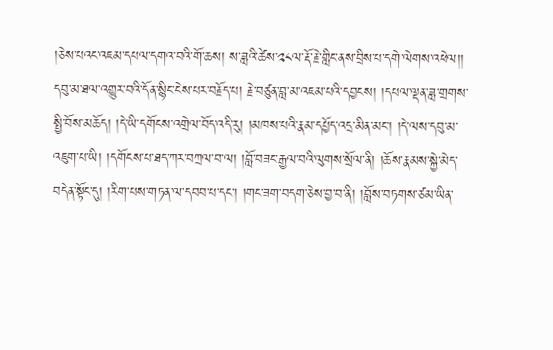།ཅེས་པའང་འཇམ་དཔལ་དགའ་བའི་གོ་ཆས། ས་ཟླའི་ཚེས་༢༨ལ་རྡོ་རྗེ་གླིང་ནས་བྲིས་པ་དགེ་ལེགས་འཕེལ།།
དབུ་མ་ཐལ་འགྱུར་བའི་དོན་སྙིང་ངེས་པར་བརྗོད་པ། རྗེ་བཙུན་བླ་མ་འཇམ་པའི་དབྱངས། །དཔལ་ལྡན་ཟླ་གྲགས་སྤྱི་བོས་མཆོད། །དེ་ཡི་དགོངས་འགྲེལ་བོད་འདི་རུ། །མཁས་པའི་རྣམ་དཔྱོད་འདྲ་མིན་མང་། །དེ་ལས་དབུ་མ་འཇུག་པ་ཡི། །དགོངས་པ་ཐད་ཀར་བཀྲལ་བ་ལ། །བློ་བཟང་རྒྱལ་བའི་ལུགས་སྲོལ་ནི། །ཆོས་རྣམས་སྐྱེ་མེད་བདེན་སྟོང་དུ། །རིག་པས་གཏན་ལ་དབབ་པ་དང་། །གང་ཟག་བདག་ཅེས་བྱ་བ་ནི། །བློས་བཏགས་ཙམ་ཡིན་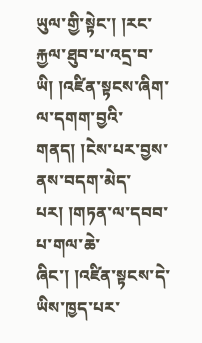ཡུལ་གྱི་སྟེང་། །རང་རྐྱལ་ཐུབ་པ་འདྲ་བ་ཡི། །འཛིན་སྟངས་ཞིག་ལ་དགག་བྱའི་གནད། །ངེས་པར་བྱས་ནས་བདག་མེད་པར། །གཏན་ལ་དབབ་པ་གལ་ཆེ་ཞིང་། །འཛིན་སྟངས་དེ་ཡིས་ཁྱད་པར་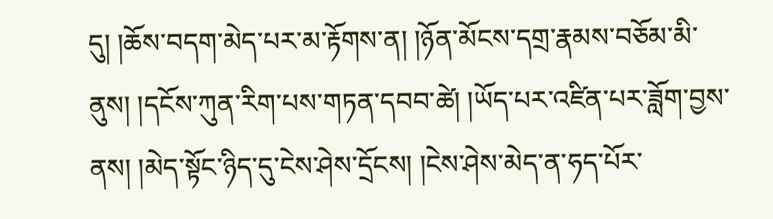དུ། །ཆོས་བདག་མེད་པར་མ་རྟོགས་ན། །ཉོན་མོངས་དགྲ་རྣམས་བཅོམ་མི་ནུས། །དངོས་ཀུན་རིག་པས་གཏན་དབབ་ཚེ། །ཡོད་པར་འཛིན་པར་ཟློག་བྱས་ནས། །མེད་སྟོང་ཉིད་དུ་ངེས་ཤེས་དྲོངས། །ངེས་ཤེས་མེད་ན་ཧད་པོར་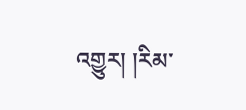འགྱུར། །རིམ་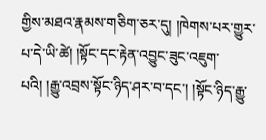གྱིས་མཐའ་རྣམས་གཅིག་ཅར་དུ། །ཁེགས་པར་གྱུར་པ་དེ་ཡི་ཚེ། །སྟོང་དང་རྟེན་འབྱུང་ཟུང་འཇུག་པའི། །རྒྱུ་འབྲས་སྟོང་ཉིད་ཤར་བ་དང་། །སྟོང་ཉིད་རྒྱུ་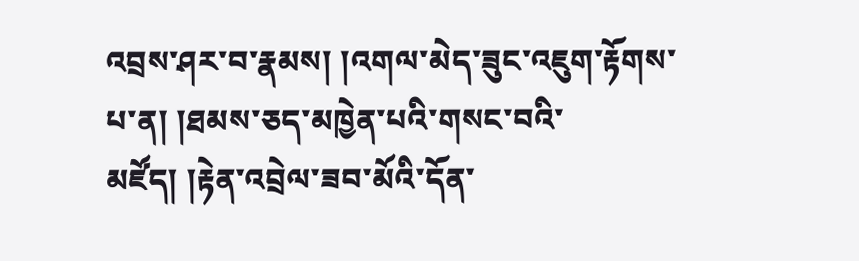འབྲས་ཤར་བ་རྣམས། །འགལ་མེད་ཟུང་འཇུག་རྟོགས་པ་ན། །ཐམས་ཅད་མཁྱེན་པའི་གསང་བའི་མཛོད། །རྟེན་འབྲེལ་ཟབ་མོའི་དོན་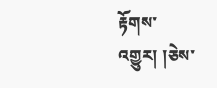རྟོགས་འགྱུར། །ཅེས་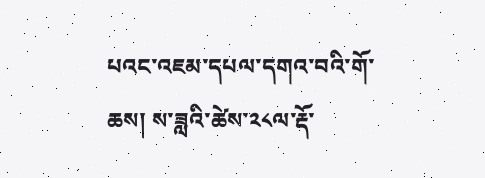པའང་འཇམ་དཔལ་དགའ་བའི་གོ་ཆས། ས་ཟླའི་ཚེས་༢༨ལ་རྡོ་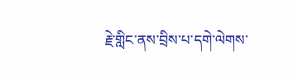རྗེ་གླིང་ནས་བྲིས་པ་དགེ་ལེགས་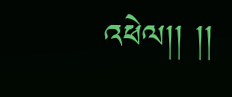འཕེལ།། །།